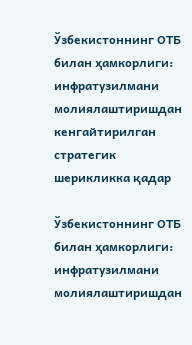Ўзбекистоннинг ОТБ билан ҳамкорлиги: инфратузилмани молиялаштиришдан кенгайтирилган стратегик шерикликка қадар

Ўзбекистоннинг ОТБ билан ҳамкорлиги: инфратузилмани молиялаштиришдан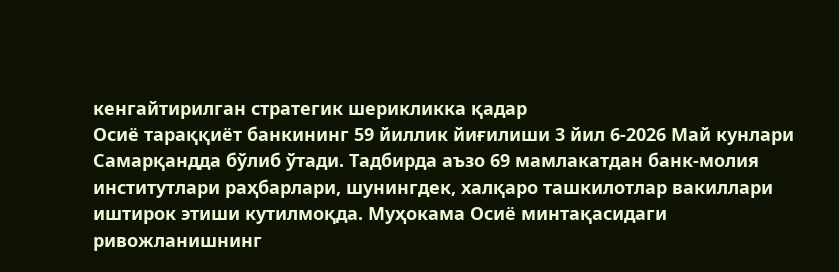кенгайтирилган стратегик шерикликка қадар
Осиё тараққиёт банкининг 59 йиллик йиғилиши 3 йил 6-2026 Май кунлари Самарқандда бўлиб ўтади. Тадбирда аъзо 69 мамлакатдан банк-молия институтлари раҳбарлари, шунингдек, халқаро ташкилотлар вакиллари иштирок этиши кутилмоқда. Муҳокама Осиё минтақасидаги ривожланишнинг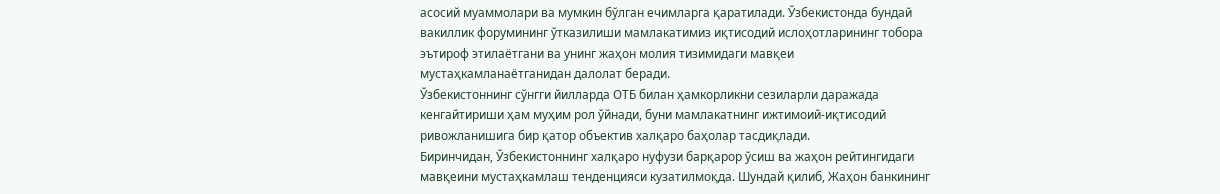асосий муаммолари ва мумкин бўлган ечимларга қаратилади. Ўзбекистонда бундай вакиллик форумининг ўтказилиши мамлакатимиз иқтисодий ислоҳотларининг тобора эътироф этилаётгани ва унинг жаҳон молия тизимидаги мавқеи мустаҳкамланаётганидан далолат беради.
Ўзбекистоннинг сўнгги йилларда ОТБ билан ҳамкорликни сезиларли даражада кенгайтириши ҳам муҳим рол ўйнади, буни мамлакатнинг ижтимоий-иқтисодий ривожланишига бир қатор объектив халқаро баҳолар тасдиқлади.
Биринчидан, Ўзбекистоннинг халқаро нуфузи барқарор ўсиш ва жаҳон рейтингидаги мавқеини мустаҳкамлаш тенденцияси кузатилмоқда. Шундай қилиб, Жаҳон банкининг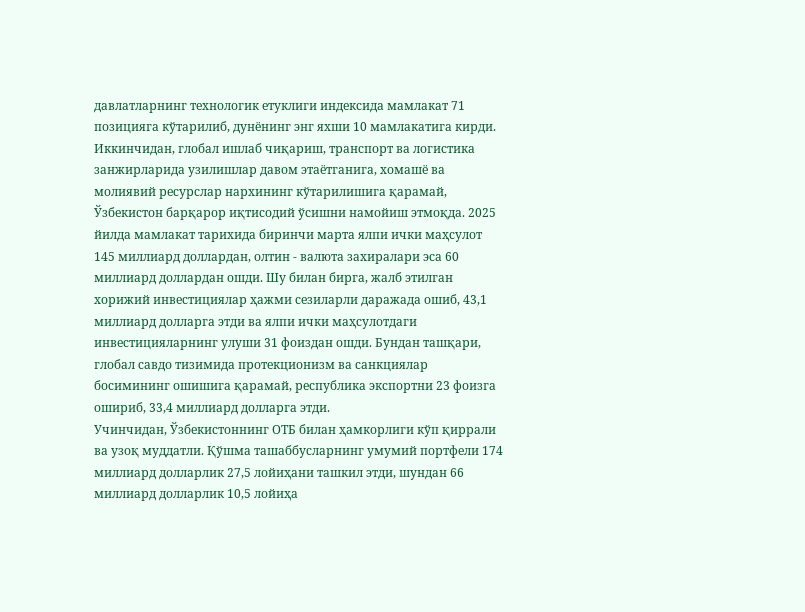давлатларнинг технологик етуклиги индексида мамлакат 71 позицияга кўтарилиб, дунёнинг энг яхши 10 мамлакатига кирди.
Иккинчидан, глобал ишлаб чиқариш, транспорт ва логистика занжирларида узилишлар давом этаётганига, хомашё ва молиявий ресурслар нархининг кўтарилишига қарамай, Ўзбекистон барқарор иқтисодий ўсишни намойиш этмоқда. 2025 йилда мамлакат тарихида биринчи марта ялпи ички маҳсулот 145 миллиард доллардан, олтин - валюта захиралари эса 60 миллиард доллардан ошди. Шу билан бирга, жалб этилган хорижий инвестициялар ҳажми сезиларли даражада ошиб, 43,1 миллиард долларга этди ва ялпи ички маҳсулотдаги инвестицияларнинг улуши 31 фоиздан ошди. Бундан ташқари, глобал савдо тизимида протекционизм ва санкциялар босимининг ошишига қарамай, республика экспортни 23 фоизга ошириб, 33,4 миллиард долларга этди.
Учинчидан, Ўзбекистоннинг ОТБ билан ҳамкорлиги кўп қиррали ва узоқ муддатли. Қўшма ташаббусларнинг умумий портфели 174 миллиард долларлик 27,5 лойиҳани ташкил этди, шундан 66 миллиард долларлик 10,5 лойиҳа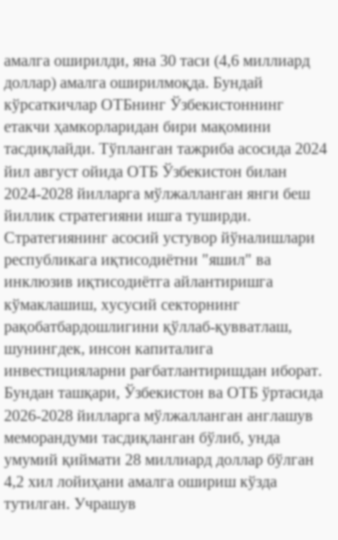амалга оширилди, яна 30 таси (4,6 миллиард доллар) амалга оширилмоқда. Бундай кўрсаткичлар ОТБнинг Ўзбекистоннинг етакчи ҳамкорларидан бири мақомини тасдиқлайди. Тўпланган тажриба асосида 2024 йил август ойида ОТБ Ўзбекистон билан 2024-2028 йилларга мўлжалланган янги беш йиллик стратегияни ишга туширди. Стратегиянинг асосий устувор йўналишлари республикага иқтисодиётни "яшил" ва инклюзив иқтисодиётга айлантиришга кўмаклашиш, хусусий секторнинг рақобатбардошлигини қўллаб-қувватлаш, шунингдек, инсон капиталига инвестицияларни рағбатлантиришдан иборат. Бундан ташқари, Ўзбекистон ва ОТБ ўртасида 2026-2028 йилларга мўлжалланган англашув меморандуми тасдиқланган бўлиб, унда умумий қиймати 28 миллиард доллар бўлган 4,2 хил лойиҳани амалга ошириш кўзда тутилган. Учрашув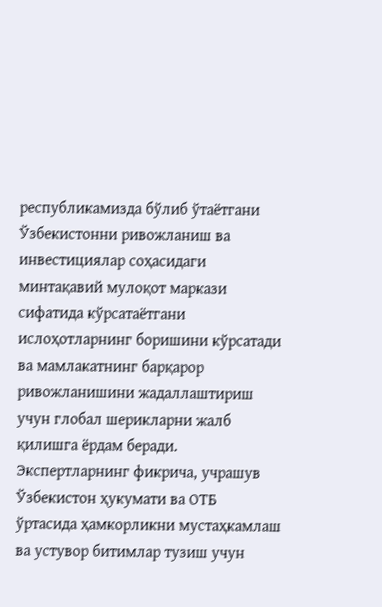республикамизда бўлиб ўтаётгани Ўзбекистонни ривожланиш ва инвестициялар соҳасидаги минтақавий мулоқот маркази сифатида кўрсатаётгани ислоҳотларнинг боришини кўрсатади ва мамлакатнинг барқарор ривожланишини жадаллаштириш учун глобал шерикларни жалб қилишга ёрдам беради. Экспертларнинг фикрича, учрашув Ўзбекистон ҳукумати ва ОТБ ўртасида ҳамкорликни мустаҳкамлаш ва устувор битимлар тузиш учун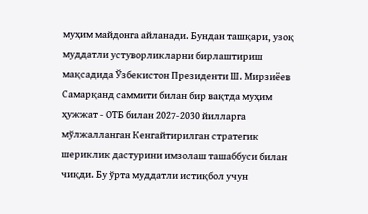муҳим майдонга айланади. Бундан ташқари, узоқ муддатли устуворликларни бирлаштириш мақсадида Ўзбекистон Президенти Ш. Мирзиёев Самарқанд саммити билан бир вақтда муҳим ҳужжат - ОТБ билан 2027-2030 йилларга мўлжалланган Кенгайтирилган стратегик шериклик дастурини имзолаш ташаббуси билан чиқди. Бу ўрта муддатли истиқбол учун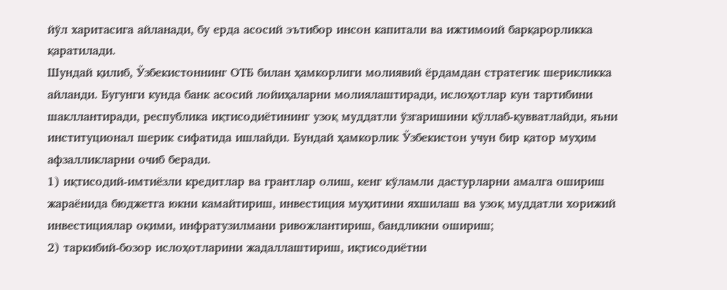йўл харитасига айланади, бу ерда асосий эътибор инсон капитали ва ижтимоий барқарорликка қаратилади.
Шундай қилиб, Ўзбекистоннинг ОТБ билан ҳамкорлиги молиявий ёрдамдан стратегик шерикликка айланди. Бугунги кунда банк асосий лойиҳаларни молиялаштиради, ислоҳотлар кун тартибини шакллантиради, республика иқтисодиётининг узоқ муддатли ўзгаришини қўллаб-қувватлайди, яъни институционал шерик сифатида ишлайди. Бундай ҳамкорлик Ўзбекистон учун бир қатор муҳим афзалликларни очиб беради.
1) иқтисодий-имтиёзли кредитлар ва грантлар олиш, кенг кўламли дастурларни амалга ошириш жараёнида бюджетга юкни камайтириш, инвестиция муҳитини яхшилаш ва узоқ муддатли хорижий инвестициялар оқими, инфратузилмани ривожлантириш, бандликни ошириш;
2) таркибий-бозор ислоҳотларини жадаллаштириш, иқтисодиётни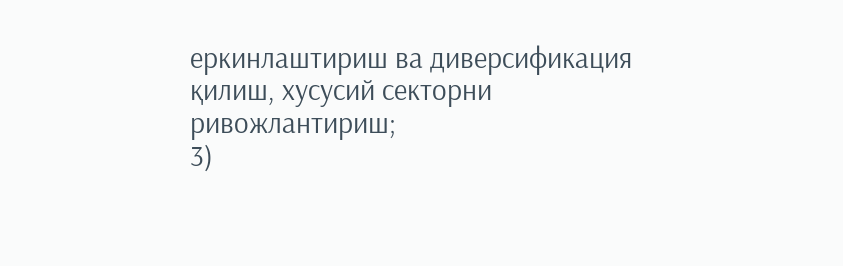еркинлаштириш ва диверсификация қилиш, хусусий секторни ривожлантириш;
3)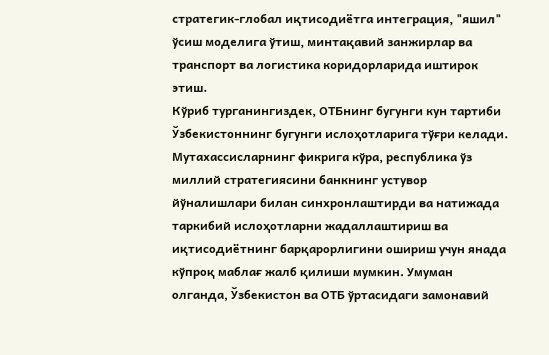стратегик-глобал иқтисодиётга интеграция, "яшил" ўсиш моделига ўтиш, минтақавий занжирлар ва транспорт ва логистика коридорларида иштирок этиш.
Кўриб турганингиздек, ОТБнинг бугунги кун тартиби Ўзбекистоннинг бугунги ислоҳотларига тўғри келади. Мутахассисларнинг фикрига кўра, республика ўз миллий стратегиясини банкнинг устувор йўналишлари билан синхронлаштирди ва натижада таркибий ислоҳотларни жадаллаштириш ва иқтисодиётнинг барқарорлигини ошириш учун янада кўпроқ маблағ жалб қилиши мумкин. Умуман олганда, Ўзбекистон ва ОТБ ўртасидаги замонавий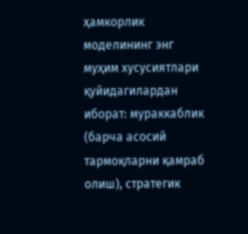ҳамкорлик моделининг энг муҳим хусусиятлари қуйидагилардан иборат: мураккаблик (барча асосий тармоқларни қамраб олиш), стратегик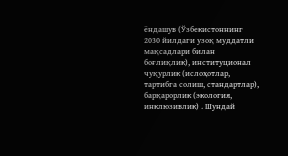ёндашув (Ўзбекистоннинг 2030 йилдаги узоқ муддатли мақсадлари билан боғлиқлик), институционал чуқурлик (ислоҳотлар, тартибга солиш, стандартлар), барқарорлик (экология, инклюзивлик) . Шундай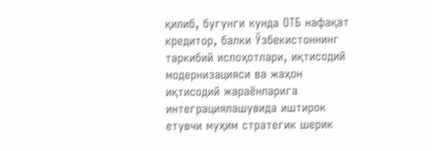қилиб, бугунги кунда ОТБ нафақат кредитор, балки Ўзбекистоннинг таркибий ислоҳотлари, иқтисодий модернизацияси ва жаҳон иқтисодий жараёнларига интеграциялашувида иштирок етувчи муҳим стратегик шерик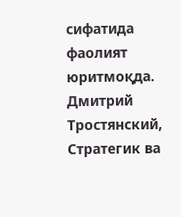сифатида фаолият юритмоқда.
Дмитрий Тростянский, Стратегик ва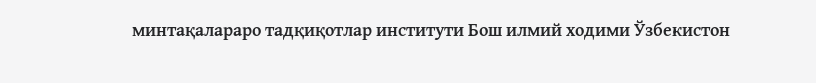минтақалараро тадқиқотлар институти Бош илмий ходими Ўзбекистон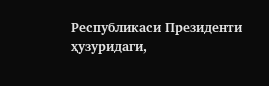Республикаси Президенти ҳузуридаги,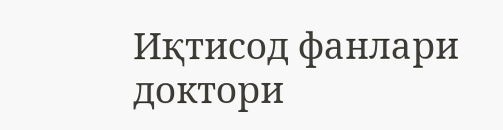Иқтисод фанлари доктори